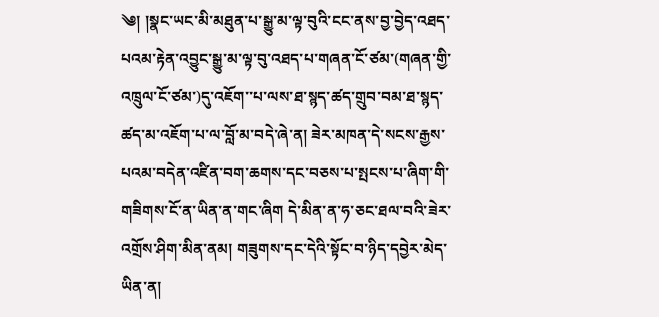༄། །སྣང་ཡང་མི་མཐུན་པ་སྒྱུ་མ་ལྟ་བུའི་ངང་ནས་བྱ་བྱེད་འཐད་པའམ་རྟེན་འབྱུང་སྒྱུ་མ་ལྟ་བུ་འཐད་པ་གཞན་ངོ་ཙམ་(གཞན་གྱི་འཁྲུལ་ངོ་ཙམ་)དུ་འཇོག་་པ་ལས་ཐ་སྙད་ཚད་གྲུབ་བམ་ཐ་སྙད་ཚད་མ་འཇོག་པ་ལ་བློ་མ་བདེ་ཞེ་ན། ཟེར་མཁན་དེ་སངས་རྒྱས་པའམ་བདེན་འཛིན་བག་ཆགས་དང་བཅས་པ་སྤངས་པ་ཞིག་གི་གཟིགས་ངོ་ན་ཡིན་ན་གང་ཞིག དེ་མིན་ན་ཧ་ཅང་ཐལ་བའི་ཟེར་འགྲོས་ཤིག་མིན་ནམ། གཟུགས་དང་དེའི་སྟོང་བ་ཉིད་དབྱེར་མེད་ཡིན་ན།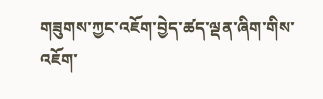གཟུགས་ཀྱང་འཇོག་བྱེད་ཚད་ལྡན་ཞིག་གིས་འཇོག་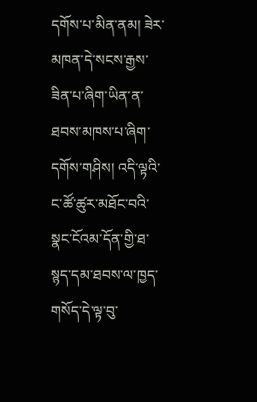དགོས་པ་མིན་ནམ། ཟེར་མཁན་དེ་སངས་རྒྱས་ཟིན་པ་ཞིག་ཡིན་ན་ཐབས་མཁས་པ་ཞིག་དགོས་གཤིས། འདི་ལྟའི་ང་ཚོ་ཚུར་མཐོང་བའི་སྣང་ངོའམ་དོན་གྱི་ཐ་སྙད་དམ་ཐབས་ལ་ཁྱད་གསོད་དེ་ལྟ་བུ་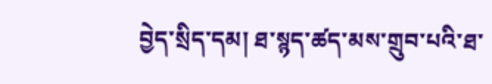བྱེད་སྲིད་དམ། ཐ་སྙད་ཚད་མས་གྲུབ་པའི་ཐ་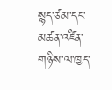སྙད་ཙམ་དང་མཚན་འཛིན་གཉིས་ལ་ཁྱད་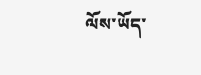ལོས་ཡོད་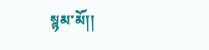སྙམ་མོ།།